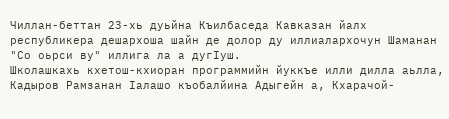Чиллан-беттан 23-хь дуьйна Къилбаседа Кавказан йалх республикера дешархоша шайн де долор ду иллиалархочун Шаманан "Со оьрси ву" иллига ла а дугIуш.
Школашкахь кхетош-кхиоран программийн йуккъе илли дилла аьлла, Кадыров Рамзанан Iалашо къобалйина Адыгейн а, Кхарачой-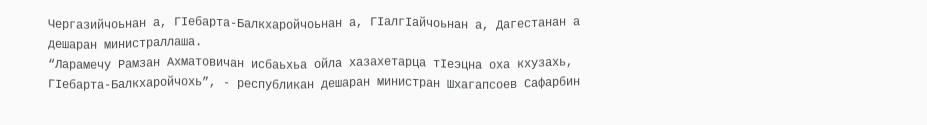Чергазийчоьнан а, ГIебарта-Балкхаройчоьнан а, ГIалгIайчоьнан а, Дагестанан а дешаран министраллаша.
“Ларамечу Рамзан Ахматовичан исбаьхьа ойла хазахетарца тIеэцна оха кхузахь, ГIебарта-Балкхаройчохь”, - республикан дешаран министран Шхагапсоев Сафарбин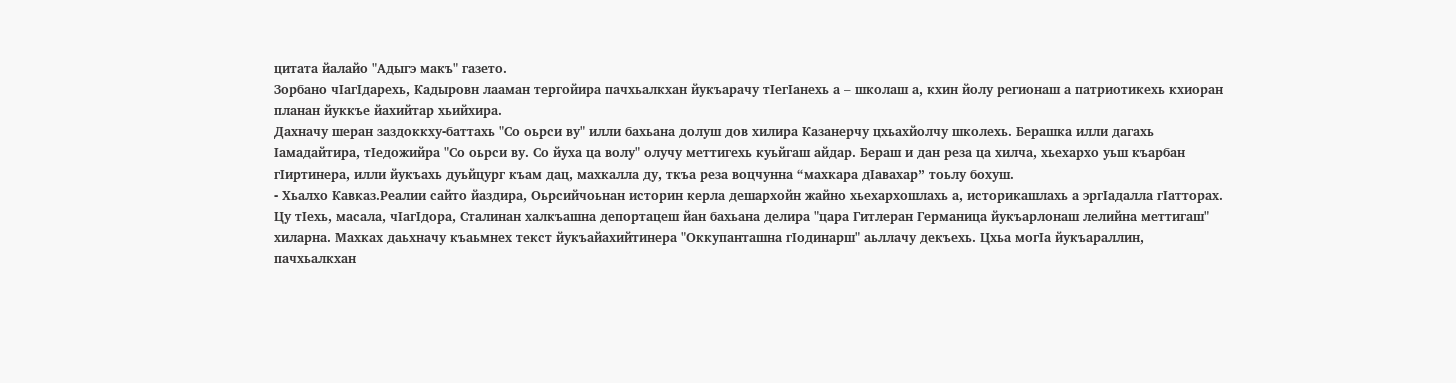цитата йалайо "Адыгэ макъ" газето.
Зорбано чIагIдарехь, Кадыровн лааман тергойира пачхьалкхан йукъарачу тIегIанехь а – школаш а, кхин йолу регионаш а патриотикехь кхиоран планан йуккъе йахийтар хьийхира.
Дахначу шеран заздоккху-баттахь "Со оьрси ву" илли бахьана долуш дов хилира Казанерчу цхьахйолчу школехь. Берашка илли дагахь Iамадайтира, тIедожийра "Со оьрси ву. Со йуха ца волу" олучу меттигехь куьйгаш айдар. Бераш и дан реза ца хилча, хьехархо уьш къарбан гIиртинера, илли йукъахь дуьйцург къам дац, махкалла ду, ткъа реза воцчунна “махкара дIавахар” тоьлу бохуш.
- Хьалхо Кавказ.Реалии сайто йаздира, Оьрсийчоьнан историн керла дешархойн жайно хьехархошлахь а, историкашлахь а эргIадалла гIатторах. Цу тIехь, масала, чIагIдора, Сталинан халкъашна депортацеш йан бахьана делира "цара Гитлеран Германица йукъарлонаш лелийна меттигаш" хиларна. Махках даьхначу къаьмнех текст йукъайахийтинера "Оккупанташна гIодинарш" аьллачу декъехь. Цхьа могIа йукъараллин, пачхьалкхан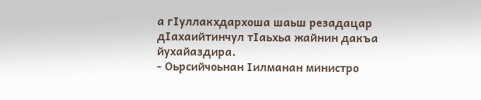а гIуллакхдархоша шаьш резадацар дIахаийтинчул тIаьхьа жайнин дакъа йухайаздира.
- Оьрсийчоьнан Iилманан министро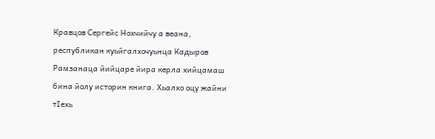Кравцов Сергейс Нохчийчу а веана, республикан куьйгалхочуьнца Кадыров Рамзанаца йийцаре йира керла хийцамаш бина йолу историн книга. Хьалхо оцу жайни тIехь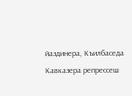йаздинера, Къилбаседа Кавказера репрессеш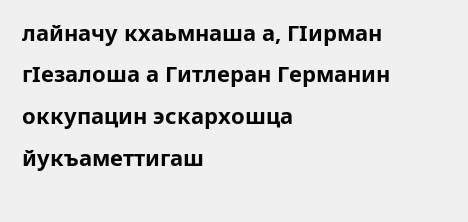лайначу кхаьмнаша а, ГIирман гIезалоша а Гитлеран Германин оккупацин эскархошца йукъаметтигаш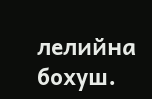лелийна бохуш.